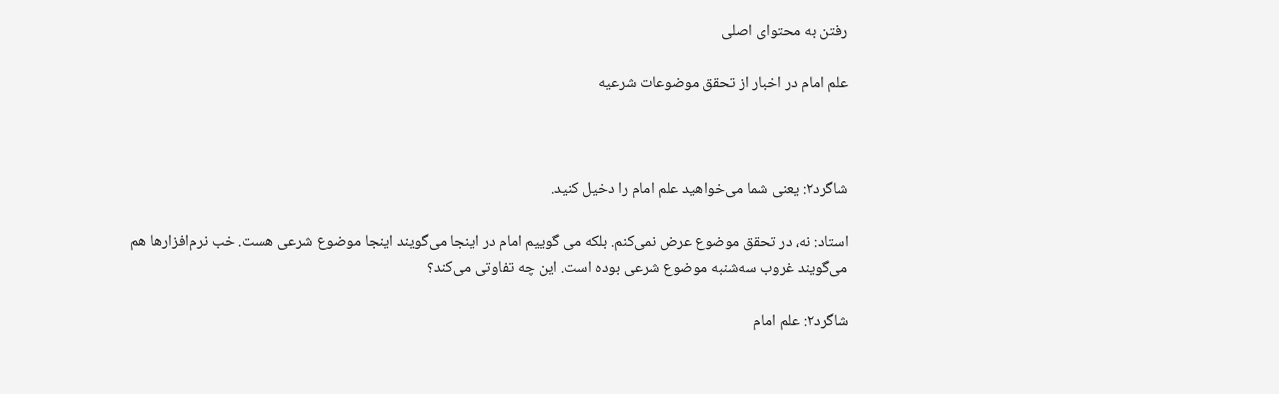رفتن به محتوای اصلی

علم امام در اخبار از تحقق موضوعات شرعیه



شاگرد۲: یعنی شما می‌خواهید علم امام را دخیل کنید.

استاد: نه، در تحقق موضوع عرض نمی‌کنم. بلکه می گوییم امام در اینجا می‌گویند اینجا موضوع شرعی هست. خب نرم‌افزارها هم می‌گویند غروب سه‌شنبه موضوع شرعی بوده است. این چه تفاوتی می‌کند؟

شاگرد۲: علم امام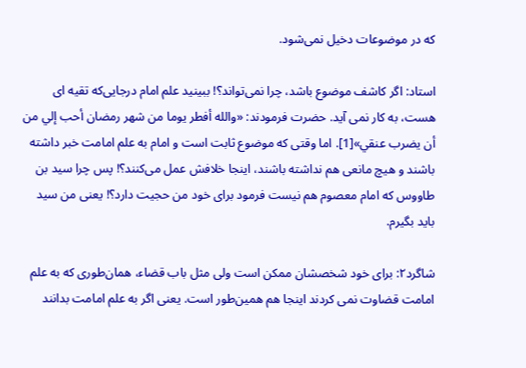که در موضوعات دخیل نمی‌شود.

استاد: اگر کاشف موضوع باشد، چرا نمی‌تواند؟! ببینید علم امام درجایی‌که تقیه ای هست، به کار نمی آید. حضرت فرمودند: «والله أفطر يوما من شهر رمضان أحب إلي من أن يضرب عنقي»[1]. اما وقتی که موضوع ثابت است و امام به علم امامت خبر داشته باشند و هیچ مانعی هم نداشته باشند، اینجا خلافش عمل می‌کنند؟! پس چرا سید بن طاووس که امام معصوم هم نیست فرمود برای خود من حجیت دارد؟! یعنی من سید باید بگیرم.

شاگرد۲: برای خود شخصشان ممکن است ولی مثل باب قضاء، همان‌طوری که به علم امامت قضاوت نمی کردند اینجا هم همین‌طور است. یعنی اگر به علم امامت بدانند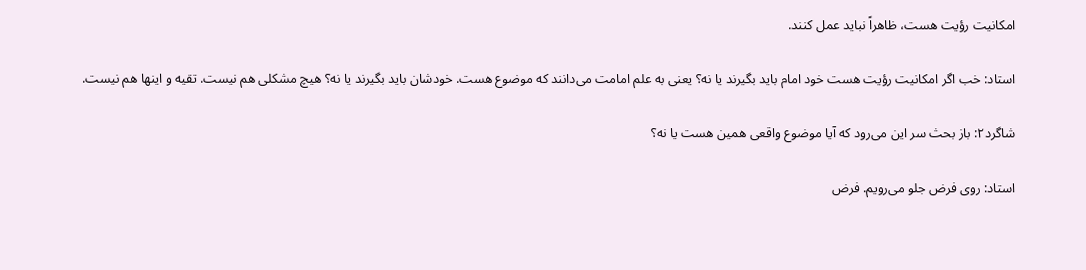امکانیت رؤیت هست، ظاهراً نباید عمل کنند.

استاد: خب اگر امکانیت رؤیت هست خود امام باید بگیرند یا نه؟ یعنی به علم امامت می‌دانند که موضوع هست. خودشان باید بگیرند یا نه؟ هیچ مشکلی هم نیست. تقیه و اینها هم نیست.

شاگرد۲: باز بحث سر این می‌رود که آیا موضوع واقعی همین هست یا نه؟

استاد: روی فرض جلو می‌رویم. فرض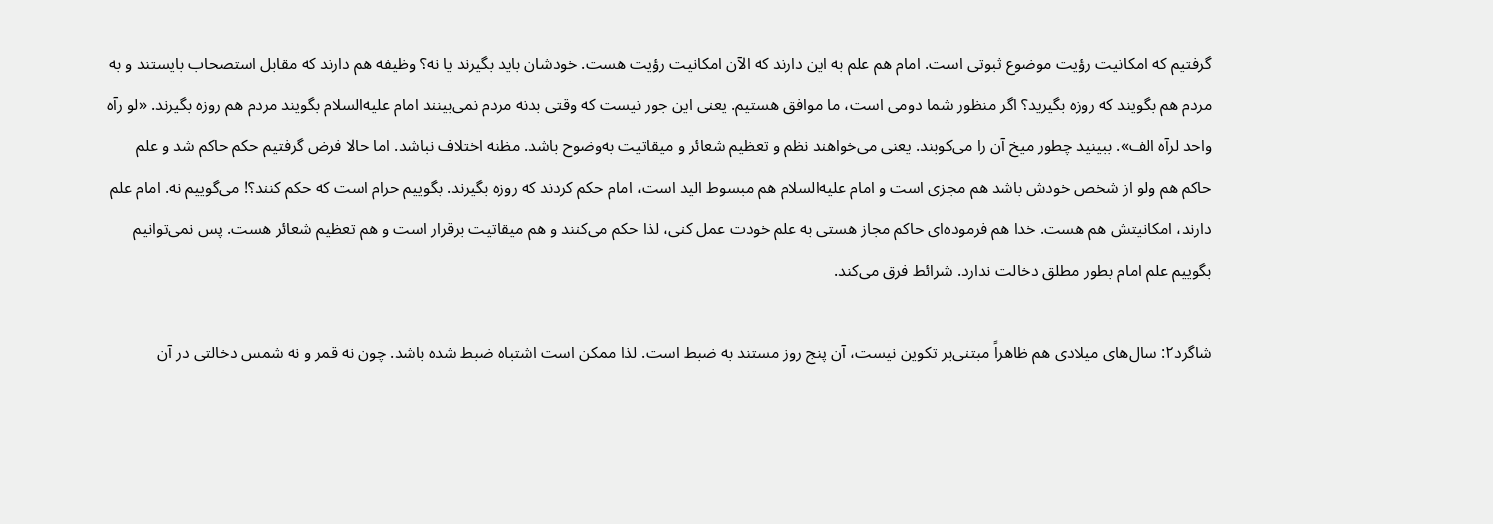گرفتیم که امکانیت رؤیت موضوع ثبوتی است. امام هم علم به این دارند که الآن امکانیت رؤیت هست. خودشان باید بگیرند یا نه؟ وظیفه هم دارند که مقابل استصحاب بایستند و به مردم هم بگویند که روزه بگیرید؟ اگر منظور شما دومی است، ما موافق هستیم. یعنی این جور نیست که وقتی بدنه مردم نمی‌بینند امام علیه‌السلام بگویند مردم هم روزه بگیرند. «لو رآه واحد لرآه الف». ببینید چطور میخ آن را می‌کوبند. یعنی می‌خواهند نظم و تعظیم شعائر و میقاتیت به‌وضوح باشد. مظنه اختلاف نباشد. اما حالا فرض گرفتیم حکم حاکم شد و علم حاکم هم ولو از شخص خودش باشد هم مجزی است و امام علیه‌السلام هم مبسوط الید است، امام حکم کردند که روزه بگیرند. بگوییم حرام است که حکم کنند؟! می‌گوییم نه. امام علم دارند، امکانیتش هم هست. خدا هم فرموده‌ای حاکم مجاز هستی به علم خودت عمل کنی، لذا حکم می‌کنند و هم میقاتیت برقرار است و هم تعظیم شعائر هست. پس نمی‌توانیم بگوییم علم امام بطور مطلق دخالت ندارد. شرائط فرق می‌کند.

شاگرد۲: سال‌های میلادی هم ظاهراً مبتنی‌بر تکوین نیست، آن پنج روز مستند به ضبط است. لذا ممکن است اشتباه ضبط شده باشد. چون نه قمر و نه شمس دخالتی در آن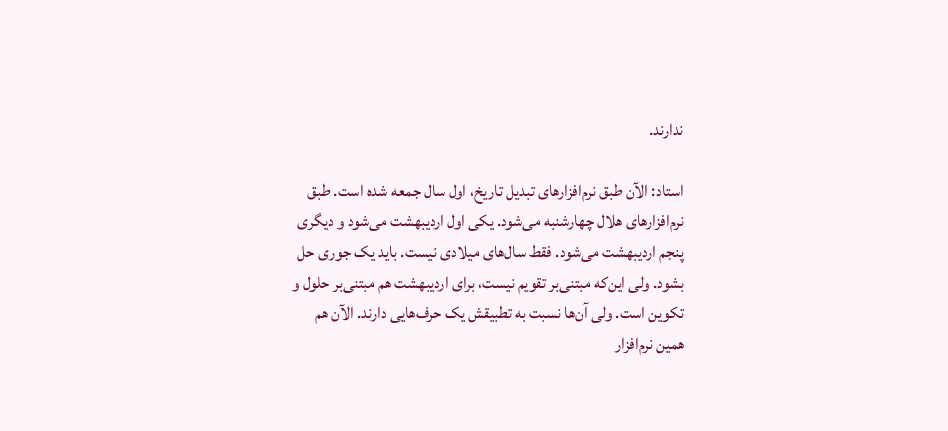ندارند.

استاد: الآن طبق نرم‌افزارهای تبدیل تاریخ، اول سال جمعه شده است. طبق نرم‌افزارهای هلال چهارشنبه می‌شود. یکی اول اردیبهشت می‌شود و دیگری پنجم اردیبهشت می‌شود. فقط سال‌های میلادی نیست. باید یک جوری حل بشود. ولی این‌که مبتنی‌بر تقویم نیست، برای اردیبهشت هم مبتنی‌بر حلول و تکوین است. ولی آن‌ها نسبت به تطبیقش یک حرف‌هایی دارند. الآن هم همین نرم‌افزار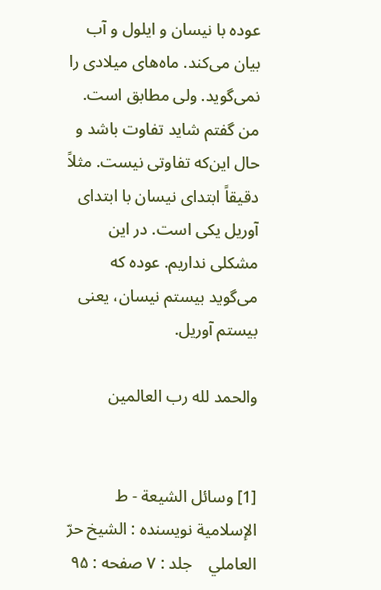عوده با نیسان و ایلول و آب بیان می‌کند. ماه‌های میلادی را نمی‌گوید. ولی مطابق است. من گفتم شاید تفاوت باشد و حال این‌که تفاوتی نیست. مثلاً دقیقاً ابتدای نیسان با ابتدای آوریل یکی است. در این مشکلی نداریم. عوده که می‌گوید بیستم نیسان، یعنی بیستم آوریل.

والحمد لله رب العالمین


[1] وسائل الشيعة - ط الإسلامية نویسنده : الشيخ حرّ العاملي    جلد : ۷ صفحه : ۹۵